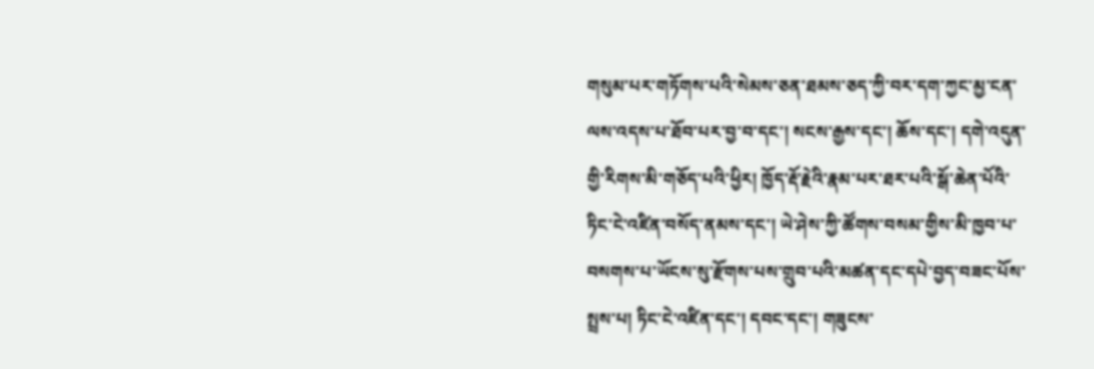གསུམ་པར་གཏོགས་པའི་སེམས་ཅན་ཐམས་ཅད་ཀྱི་བར་དག་ཀྱང་མྱ་ངན་ལས་འདས་པ་ཐོབ་པར་བྱ་བ་དང་། སངས་རྒྱས་དང་། ཆོས་དང་། དགེ་འདུན་གྱི་རིགས་མི་གཅོད་པའི་ཕྱིར། ཁྱོད་རྡོ་རྗེའི་རྣམ་པར་ཐར་པའི་སྒོ་ཆེན་པོའི་ཏིང་ངེ་འཛིན་བསོད་ནམས་དང་། ཡེ་ཤེས་ཀྱི་ཚོགས་བསམ་གྱིས་མི་ཁྱབ་པ་བསགས་པ་ཡོངས་སུ་རྫོགས་པས་གྲུབ་པའི་མཚན་དང་དཔེ་བྱད་བཟང་པོས་སྤྲས་པ། ཏིང་ངེ་འཛིན་དང་། དབང་དང་། གཟུངས་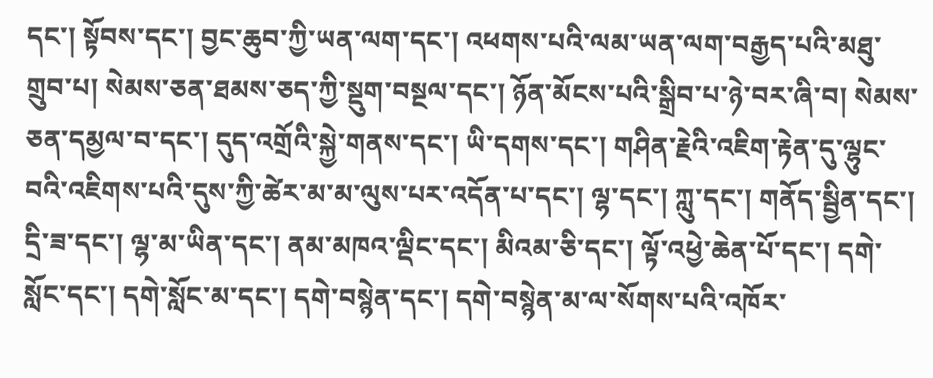དང་། སྟོབས་དང་། བྱང་ཆུབ་ཀྱི་ཡན་ལག་དང་། འཕགས་པའི་ལམ་ཡན་ལག་བརྒྱད་པའི་མཐུ་གྲུབ་པ། སེམས་ཅན་ཐམས་ཅད་ཀྱི་སྡུག་བསྔལ་དང་། ཉོན་མོངས་པའི་སྒྲིབ་པ་ཉེ་བར་ཞི་བ། སེམས་ཅན་དམྱལ་བ་དང་། དུད་འགྲོའི་སྐྱེ་གནས་དང་། ཡི་དགས་དང་། གཤིན་རྗེའི་འཇིག་རྟེན་དུ་ལྷུང་བའི་འཇིགས་པའི་དུས་ཀྱི་ཚེར་མ་མ་ལུས་པར་འདོན་པ་དང་། ལྷ་དང་། ཀླུ་དང་། གནོད་སྦྱིན་དང་། དྲི་ཟ་དང་། ལྷ་མ་ཡིན་དང་། ནམ་མཁའ་ལྡིང་དང་། མིའམ་ཅི་དང་། ལྟོ་འཕྱེ་ཆེན་པོ་དང་། དགེ་སློང་དང་། དགེ་སློང་མ་དང་། དགེ་བསྙེན་དང་། དགེ་བསྙེན་མ་ལ་སོགས་པའི་འཁོར་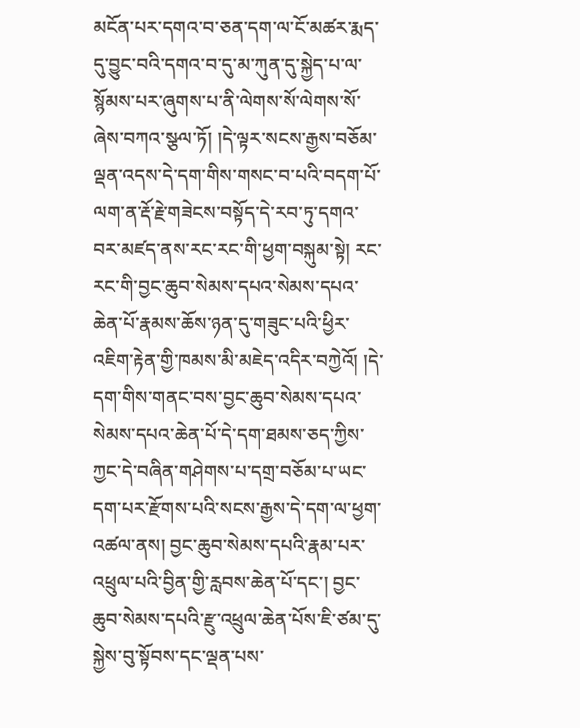མངོན་པར་དགའ་བ་ཅན་དག་ལ་ངོ་མཚར་རྨད་དུ་བྱུང་བའི་དགའ་བ་དུ་མ་ཀུན་དུ་སྐྱེད་པ་ལ་སྙོམས་པར་ཞུགས་པ་ནི་ལེགས་སོ་ལེགས་སོ་ཞེས་བཀའ་སྩལ་ཏོ། །དེ་ལྟར་སངས་རྒྱས་བཅོམ་ལྡན་འདས་དེ་དག་གིས་གསང་བ་པའི་བདག་པོ་ལག་ན་རྡོ་རྗེ་གཟེངས་བསྟོད་དེ་རབ་ཏུ་དགའ་བར་མཛད་ནས་རང་རང་གི་ཕྱག་བསྐུམ་སྟེ། རང་རང་གི་བྱང་ཆུབ་སེམས་དཔའ་སེམས་དཔའ་ཆེན་པོ་རྣམས་ཆོས་ཉན་དུ་གཟུང་པའི་ཕྱིར་འཇིག་རྟེན་གྱི་ཁམས་མི་མཇེད་འདིར་བཀྱེའོ། །དེ་དག་གིས་གནང་བས་བྱང་ཆུབ་སེམས་དཔའ་སེམས་དཔའ་ཆེན་པོ་དེ་དག་ཐམས་ཅད་ཀྱིས་ཀྱང་དེ་བཞིན་གཤེགས་པ་དགྲ་བཅོམ་པ་ཡང་དག་པར་རྫོགས་པའི་སངས་རྒྱས་དེ་དག་ལ་ཕྱག་འཚལ་ནས། བྱང་ཆུབ་སེམས་དཔའི་རྣམ་པར་འཕྲུལ་པའི་བྱིན་གྱི་རླབས་ཆེན་པོ་དང་། བྱང་ཆུབ་སེམས་དཔའི་རྫུ་འཕྲུལ་ཆེན་པོས་ཇི་ཙམ་དུ་སྐྱེས་བུ་སྟོབས་དང་ལྡན་པས་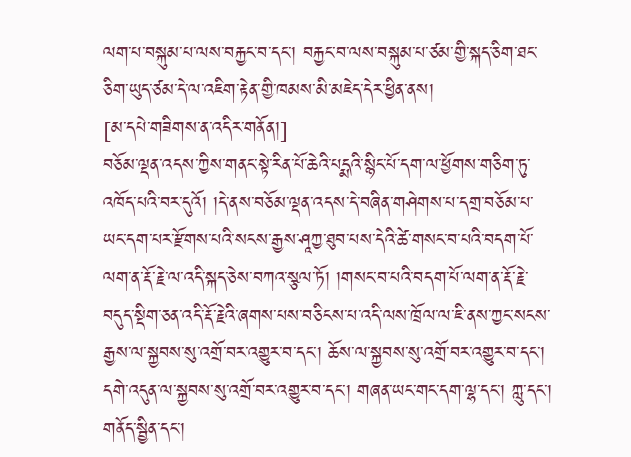ལག་པ་བསྐུམ་པ་ལས་བརྐྱང་བ་དང་། བརྐྱང་བ་ལས་བསྐུམ་པ་ཙམ་གྱི་སྐད་ཅིག་ཐང་ཅིག་ཡུད་ཙམ་དེ་ལ་འཇིག་རྟེན་གྱི་ཁམས་མི་མཇེད་དེར་ཕྱིན་ནས།
[མ་དཔེ་གཟིགས་ན་འདིར་གནོན།]
བཅོམ་ལྡན་འདས་ཀྱིས་གནང་སྟེ་རིན་པོ་ཆེའི་པདྨའི་སྙིང་པོ་དག་ལ་ཕྱོགས་གཅིག་ཏུ་འཁོད་པའི་བར་དུའོ། །དེ་ནས་བཅོམ་ལྡན་འདས་དེ་བཞིན་གཤེགས་པ་དགྲ་བཅོམ་པ་ཡང་དག་པར་རྫོགས་པའི་སངས་རྒྱས་ཤཱཀྱ་ཐུབ་པས་དེའི་ཚེ་གསང་བ་པའི་བདག་པོ་ལག་ན་རྡོ་རྗེ་ལ་འདི་སྐད་ཅེས་བཀའ་སྩལ་ཏོ། །གསང་བ་པའི་བདག་པོ་ལག་ན་རྡོ་རྗེ་བདུད་སྡིག་ཅན་འདི་རྡོ་རྗེའི་ཞགས་པས་བཅིངས་པ་འདི་ལས་ཁྲོལ་ལ་ཇི་ནས་ཀྱང་སངས་རྒྱས་ལ་སྐྱབས་སུ་འགྲོ་བར་འགྱུར་བ་དང་། ཆོས་ལ་སྐྱབས་སུ་འགྲོ་བར་འགྱུར་བ་དང་། དགེ་འདུན་ལ་སྐྱབས་སུ་འགྲོ་བར་འགྱུར་བ་དང་། གཞན་ཡང་གང་དག་ལྷ་དང་། ཀླུ་དང་། གནོད་སྦྱིན་དང་།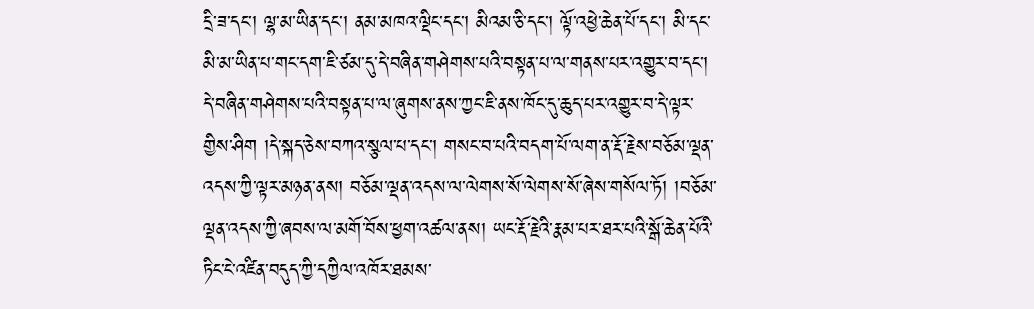དྲི་ཟ་དང་། ལྷ་མ་ཡིན་དང་། ནམ་མཁའ་ལྡིང་དང་། མིའམ་ཅི་དང་། ལྟོ་འཕྱེ་ཆེན་པོ་དང་། མི་དང་མི་མ་ཡིན་པ་གང་དག་ཇི་ཙམ་དུ་དེ་བཞིན་གཤེགས་པའི་བསྟན་པ་ལ་གནས་པར་འགྱུར་བ་དང་། དེ་བཞིན་གཤེགས་པའི་བསྟན་པ་ལ་ཞུགས་ནས་ཀྱང་ཇི་ནས་ཁོང་དུ་ཆུད་པར་འགྱུར་བ་དེ་ལྟར་གྱིས་ཤིག །དེ་སྐད་ཅེས་བཀའ་སྩལ་པ་དང་། གསང་བ་པའི་བདག་པོ་ལག་ན་རྡོ་རྗེས་བཅོམ་ལྡན་འདས་ཀྱི་ལྟར་མཉན་ནས། བཅོམ་ལྡན་འདས་ལ་ལེགས་སོ་ལེགས་སོ་ཞེས་གསོལ་ཏོ། །བཅོམ་ལྡན་འདས་ཀྱི་ཞབས་ལ་མགོ་བོས་ཕྱག་འཚལ་ནས། ཡང་རྡོ་རྗེའི་རྣམ་པར་ཐར་པའི་སྒོ་ཆེན་པོའི་ཏིང་ངེ་འཛིན་བདུད་ཀྱི་དཀྱིལ་འཁོར་ཐམས་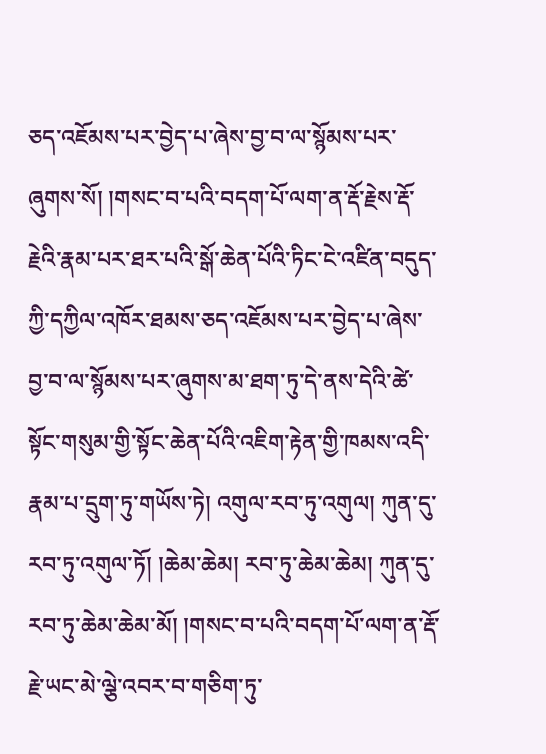ཅད་འཇོམས་པར་བྱེད་པ་ཞེས་བྱ་བ་ལ་སྙོམས་པར་ཞུགས་སོ། །གསང་བ་པའི་བདག་པོ་ལག་ན་རྡོ་རྗེས་རྡོ་རྗེའི་རྣམ་པར་ཐར་པའི་སྒོ་ཆེན་པོའི་ཏིང་ངེ་འཛིན་བདུད་ཀྱི་དཀྱིལ་འཁོར་ཐམས་ཅད་འཇོམས་པར་བྱེད་པ་ཞེས་བྱ་བ་ལ་སྙོམས་པར་ཞུགས་མ་ཐག་ཏུ་དེ་ནས་དེའི་ཚེ་སྟོང་གསུམ་གྱི་སྟོང་ཆེན་པོའི་འཇིག་རྟེན་གྱི་ཁམས་འདི་རྣམ་པ་དྲུག་ཏུ་གཡོས་ཏེ། འགུལ་རབ་ཏུ་འགུལ། ཀུན་དུ་རབ་ཏུ་འགུལ་ཏོ། །ཆེམ་ཆེམ། རབ་ཏུ་ཆེམ་ཆེམ། ཀུན་དུ་རབ་ཏུ་ཆེམ་ཆེམ་མོ། །གསང་བ་པའི་བདག་པོ་ལག་ན་རྡོ་རྗེ་ཡང་མེ་ལྕེ་འབར་བ་གཅིག་ཏུ་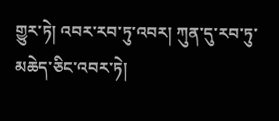གྱུར་ཏེ། འབར་རབ་ཏུ་འབར། ཀུན་དུ་རབ་ཏུ་མཆེད་ཅིང་འབར་ཏེ།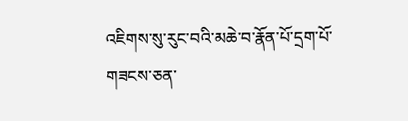འཇིགས་སུ་རུང་བའི་མཆེ་བ་རྣོན་པོ་དྲག་པོ་གཟངས་ཅན་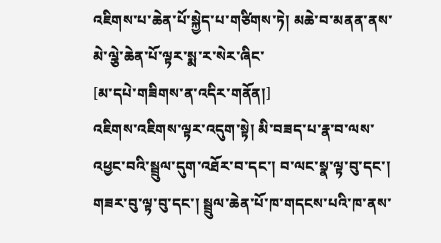འཇིགས་པ་ཆེན་པོ་སྐྱེད་པ་གཙིགས་ཏེ། མཆེ་བ་མནན་ནས་མེ་ལྕེ་ཆེན་པོ་ལྟར་སྨ་ར་སེར་ཞིང་
[མ་དཔེ་གཟིགས་ན་འདིར་གནོན།]
འཇིགས་འཇིགས་ལྟར་འདུག་སྟེ། མི་བཟད་པ་རྣ་བ་ལས་འཕྱང་བའི་སྦྲུལ་དུག་འཐོར་བ་དང་། བ་ལང་སྣ་ལྟ་བུ་དང་། གཟར་བུ་ལྟ་བུ་དང་། སྦྲུལ་ཆེན་པོ་ཁ་གདངས་པའི་ཁ་ནས་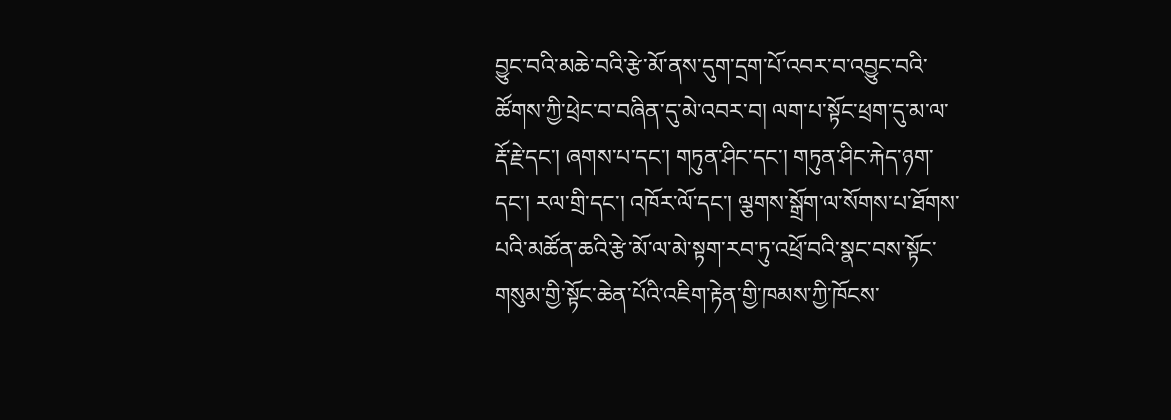བྱུང་བའི་མཆེ་བའི་རྩེ་མོ་ནས་དུག་དྲག་པོ་འབར་བ་འབྱུང་བའི་ཚོགས་ཀྱི་ཕྲེང་བ་བཞིན་དུ་མེ་འབར་བ། ལག་པ་སྟོང་ཕྲག་དུ་མ་ལ་རྡོ་རྗེ་དང་། ཞགས་པ་དང་། གཏུན་ཤིང་དང་། གཏུན་ཤིང་རྐེད་ཉག་དང་། རལ་གྲི་དང་། འཁོར་ལོ་དང་། ལྕགས་སྒྲོག་ལ་སོགས་པ་ཐོགས་པའི་མཚོན་ཆའི་རྩེ་མོ་ལ་མེ་སྟག་རབ་ཏུ་འཕྲོ་བའི་སྣང་བས་སྟོང་གསུམ་གྱི་སྟོང་ཆེན་པོའི་འཇིག་རྟེན་གྱི་ཁམས་ཀྱི་ཁོངས་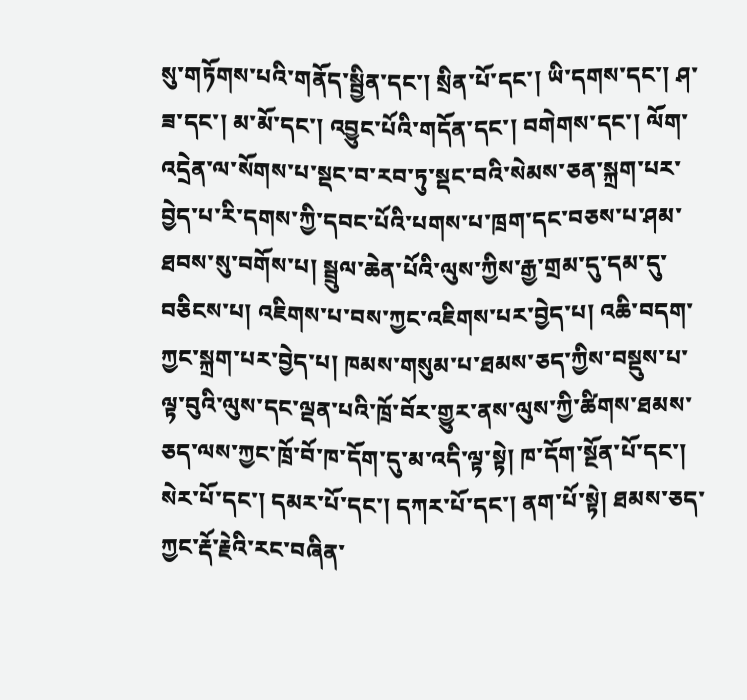སུ་གཏོགས་པའི་གནོད་སྦྱིན་དང་། སྲིན་པོ་དང་། ཡི་དགས་དང་། ཤ་ཟ་དང་། མ་མོ་དང་། འབྱུང་པོའི་གདོན་དང་། བགེགས་དང་། ལོག་འདྲེན་ལ་སོགས་པ་སྡང་བ་རབ་ཏུ་སྡང་བའི་སེམས་ཅན་སྐྲག་པར་བྱེད་པ་རི་དགས་ཀྱི་དབང་པོའི་པགས་པ་ཁྲག་དང་བཅས་པ་ཤམ་ཐབས་སུ་བགོས་པ། སྦྲུལ་ཆེན་པོའི་ལུས་ཀྱིས་རྒྱ་གྲམ་དུ་དམ་དུ་བཅིངས་པ། འཇིགས་པ་བས་ཀྱང་འཇིགས་པར་བྱེད་པ། འཆི་བདག་ཀྱང་སྐྲག་པར་བྱེད་པ། ཁམས་གསུམ་པ་ཐམས་ཅད་ཀྱིས་བསྡུས་པ་ལྟ་བུའི་ལུས་དང་ལྡན་པའི་ཁྲོ་བོར་གྱུར་ནས་ལུས་ཀྱི་ཚིགས་ཐམས་ཅད་ལས་ཀྱང་ཁྲོ་བོ་ཁ་དོག་དུ་མ་འདི་ལྟ་སྟེ། ཁ་དོག་སྔོན་པོ་དང་། སེར་པོ་དང་། དམར་པོ་དང་། དཀར་པོ་དང་། ནག་པོ་སྟེ། ཐམས་ཅད་ཀྱང་རྡོ་རྗེའི་རང་བཞིན་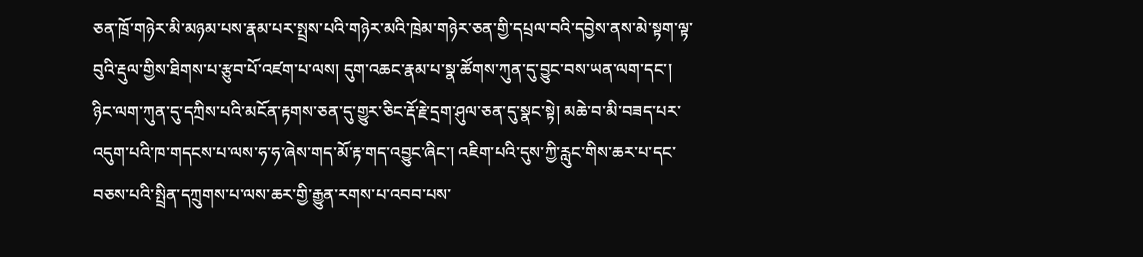ཅན་ཁྲོ་གཉེར་མི་མཉམ་པས་རྣམ་པར་སྤྲས་པའི་གཉེར་མའི་ཁྲེམ་གཉེར་ཅན་གྱི་དཔྲལ་བའི་དབྱེས་ནས་མེ་སྟག་ལྟ་བུའི་རྡུལ་གྱིས་ཐིགས་པ་རྩུབ་པོ་འཛག་པ་ལས། དུག་འཆང་རྣམ་པ་སྣ་ཚོགས་ཀུན་དུ་བྱུང་བས་ཡན་ལག་དང་། ཉིང་ལག་ཀུན་དུ་དཀྲིས་པའི་མངོན་རྟགས་ཅན་དུ་གྱུར་ཅིང་རྡོ་རྗེ་དྲག་ཤུལ་ཅན་དུ་སྣང་སྟེ། མཆེ་བ་མི་བཟད་པར་འདུག་པའི་ཁ་གདངས་པ་ལས་ཧ་ཧ་ཞེས་གད་མོ་རྟ་གད་འབྱུང་ཞིང་། འཇིག་པའི་དུས་ཀྱི་རླུང་གིས་ཆར་པ་དང་བཅས་པའི་སྤྲིན་དཀྲུགས་པ་ལས་ཆར་གྱི་རྒྱུན་རགས་པ་འབབ་པས་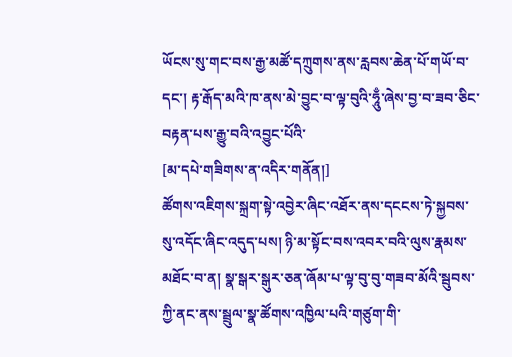ཡོངས་སུ་གང་བས་རྒྱ་མཚོ་དཀྲུགས་ནས་རླབས་ཆེན་པོ་གཡོ་བ་དང་། རྟ་རྒོད་མའི་ཁ་ནས་མེ་བྱུང་བ་ལྟ་བུའི་ཧཱུྃ་ཞེས་བྱ་བ་ཟབ་ཅིང་བརྟན་པས་རྒྱུ་བའི་འབྱུང་པོའི་
[མ་དཔེ་གཟིགས་ན་འདིར་གནོན།]
ཚོགས་འཇིགས་སྐྲག་སྟེ་འབྱེར་ཞིང་འཐོར་ནས་དངངས་ཏེ་སྐྱབས་སུ་འདོང་ཞིང་འདུད་པས། ཉི་མ་སྟོང་བས་འབར་བའི་ལུས་རྣམས་མཐོང་བ་ན། སྣ་སྒར་སྒུར་ཅན་ཞོམ་པ་ལྟ་བུ་བུ་གཟབ་མོའི་སྦུབས་ཀྱི་ནང་ནས་སྦྲུལ་སྣ་ཚོགས་འཁྱིལ་པའི་གཙུག་གི་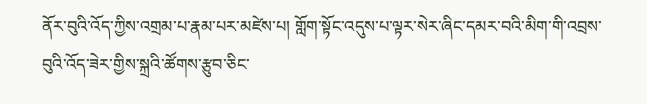ནོར་བུའི་འོད་ཀྱིས་འགྲམ་པ་རྣམ་པར་མཛེས་པ། གློག་སྟོང་འདུས་པ་ལྟར་སེར་ཞིང་དམར་བའི་མིག་གི་འབྲས་བུའི་འོད་ཟེར་གྱིས་སྐྲའི་ཚོགས་རྩུབ་ཅིང་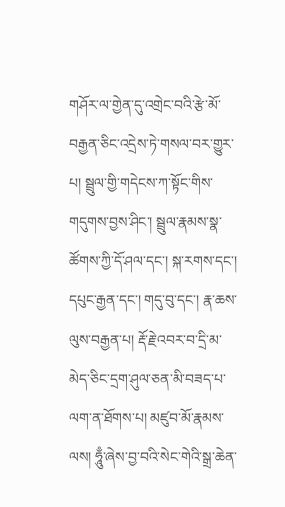གཤོར་ལ་གྱེན་དུ་འགྲེང་བའི་རྩེ་མོ་བརྒྱན་ཅིང་འདྲེས་ཏེ་གསལ་བར་གྱུར་པ། སྦྲུལ་གྱི་གདེངས་ཀ་སྟོང་གིས་གདུགས་བྱས་ཤིང་། སྦྲུལ་རྣམས་སྣ་ཚོགས་ཀྱི་དོ་ཤལ་དང་། སྐ་རགས་དང་། དཔུང་རྒྱན་དང་། གདུ་བུ་དང་། རྣ་ཆས་ལུས་བརྒྱན་པ། རྡོ་རྗེ་འབར་བ་དྲི་མ་མེད་ཅིང་དྲག་ཤུལ་ཅན་མི་བཟད་པ་ལག་ན་ཐོགས་པ། མཛུབ་མོ་རྣམས་ལས། ཧཱུྃ་ཞེས་བྱ་བའི་སེང་གེའི་སྒྲ་ཆེན་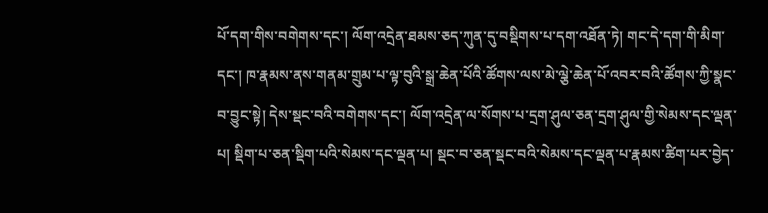པོ་དག་གིས་བགེགས་དང་། ལོག་འདྲེན་ཐམས་ཅད་ཀུན་དུ་བསྡིགས་པ་དག་འཐོན་ཏེ། གང་དེ་དག་གི་མིག་དང་། ཁ་རྣམས་ནས་གནམ་གྲུམ་པ་ལྟ་བུའི་སྒྲ་ཆེན་པོའི་ཚོགས་ལས་མེ་ལྕེ་ཆེན་པོ་འབར་བའི་ཚོགས་ཀྱི་སྣང་བ་བྱུང་སྟེ། དེས་སྡང་བའི་བགེགས་དང་། ལོག་འདྲེན་ལ་སོགས་པ་དྲག་ཤུལ་ཅན་དྲག་ཤུལ་གྱི་སེམས་དང་ལྡན་པ། སྡིག་པ་ཅན་སྡིག་པའི་སེམས་དང་ལྡན་པ། སྡང་བ་ཅན་སྡང་བའི་སེམས་དང་ལྡན་པ་རྣམས་ཚིག་པར་བྱེད་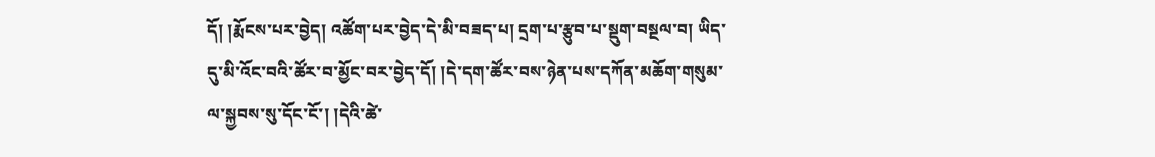དོ། །རྨོངས་པར་བྱེད། འཚོག་པར་བྱེད་དེ་མི་བཟད་པ། དྲག་པ་རྩུབ་པ་སྡུག་བསྔལ་བ། ཡིད་དུ་མི་འོང་བའི་ཚོར་བ་མྱོང་བར་བྱེད་དོ། །དེ་དག་ཚོར་བས་ཉེན་པས་དཀོན་མཆོག་གསུམ་ལ་སྐྱབས་སུ་དོང་ངོ་། །དེའི་ཚེ་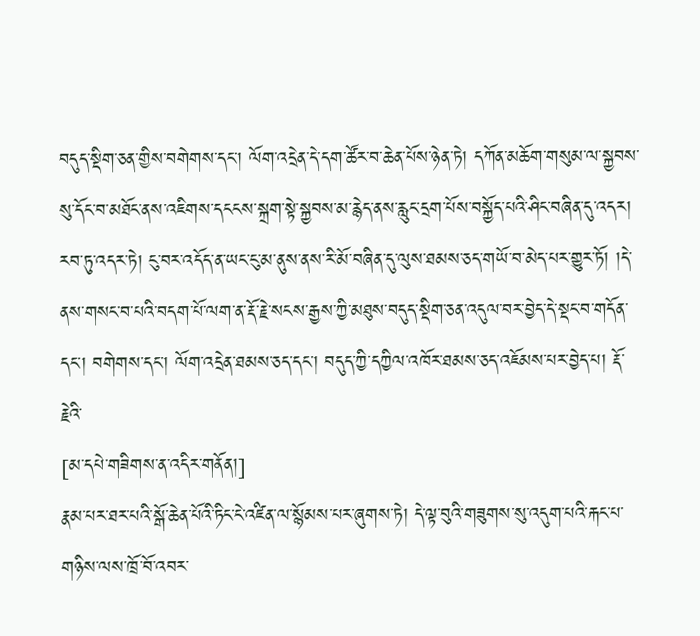བདུད་སྡིག་ཅན་གྱིས་བགེགས་དང་། ལོག་འདྲེན་དེ་དག་ཚོར་བ་ཆེན་པོས་ཉེན་ཏེ། དཀོན་མཆོག་གསུམ་ལ་སྐྱབས་སུ་དོང་བ་མཐོང་ནས་འཇིགས་དངངས་སྐྲག་སྟེ་སྐྱབས་མ་རྙེད་ནས་རླུང་དྲག་པོས་བསྐྱོད་པའི་ཤིང་བཞིན་དུ་འདར། རབ་ཏུ་འདར་ཏེ། ངུ་བར་འདོད་ན་ཡང་ངུ་མ་ནུས་ནས་རི་མོ་བཞིན་དུ་ལུས་ཐམས་ཅད་གཡོ་བ་མེད་པར་གྱུར་ཏོ། །དེ་ནས་གསང་བ་པའི་བདག་པོ་ལག་ན་རྡོ་རྗེ་སངས་རྒྱས་ཀྱི་མཐུས་བདུད་སྡིག་ཅན་འདུལ་བར་བྱེད་དེ་སྡང་བ་གདོན་དང་། བགེགས་དང་། ལོག་འདྲེན་ཐམས་ཅད་དང་། བདུད་ཀྱི་དཀྱིལ་འཁོར་ཐམས་ཅད་འཇོམས་པར་བྱེད་པ། རྡོ་རྗེའི་
[མ་དཔེ་གཟིགས་ན་འདིར་གནོན།]
རྣམ་པར་ཐར་པའི་སྒོ་ཆེན་པོའི་ཏིང་ངེ་འཛིན་ལ་སྙོམས་པར་ཞུགས་ཏེ། དེ་ལྟ་བུའི་གཟུགས་སུ་འདུག་པའི་རྐང་པ་གཉིས་ལས་ཁྲོ་བོ་འབར་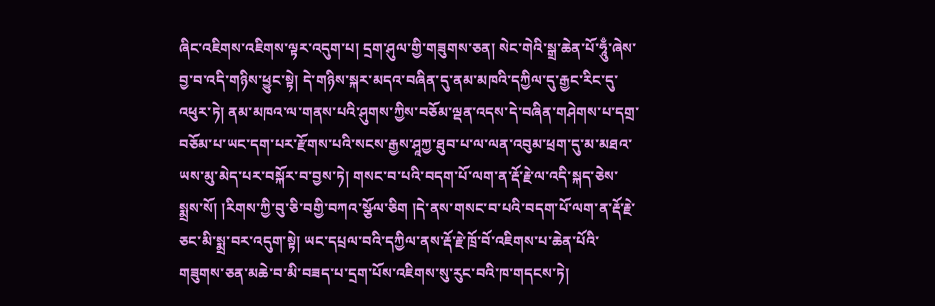ཞིང་འཇིགས་འཇིགས་ལྟར་འདུག་པ། དྲག་ཤུལ་གྱི་གཟུགས་ཅན། སེང་གེའི་སྒྲ་ཆེན་པོ་ཧཱུྃ་ཞེས་བྱ་བ་འདི་གཉིས་ཕྱུང་སྟེ། དེ་གཉིས་སྐར་མདའ་བཞིན་དུ་ནམ་མཁའི་དཀྱིལ་དུ་རྒྱང་རིང་དུ་འཕུར་ཏེ། ནམ་མཁའ་ལ་གནས་པའི་ཤུགས་ཀྱིས་བཅོམ་ལྡན་འདས་དེ་བཞིན་གཤེགས་པ་དགྲ་བཅོམ་པ་ཡང་དག་པར་རྫོགས་པའི་སངས་རྒྱས་ཤཱཀྱ་ཐུབ་པ་ལ་ལན་འབུམ་ཕྲག་དུ་མ་མཐའ་ཡས་མུ་མེད་པར་བསྐོར་བ་བྱས་ཏེ། གསང་བ་པའི་བདག་པོ་ལག་ན་རྡོ་རྗེ་ལ་འདི་སྐད་ཅེས་སྨྲས་སོ། །རིགས་ཀྱི་བུ་ཅི་བགྱི་བཀའ་སྩོལ་ཅིག །དེ་ནས་གསང་བ་པའི་བདག་པོ་ལག་ན་རྡོ་རྗེ་ཅང་མི་སྨྲ་བར་འདུག་སྟེ། ཡང་དཔྲལ་བའི་དཀྱིལ་ནས་རྡོ་རྗེ་ཁྲོ་བོ་འཇིགས་པ་ཆེན་པོའི་གཟུགས་ཅན་མཆེ་བ་མི་བཟད་པ་དྲག་པོས་འཇིགས་སུ་རུང་བའི་ཁ་གདངས་ཏེ།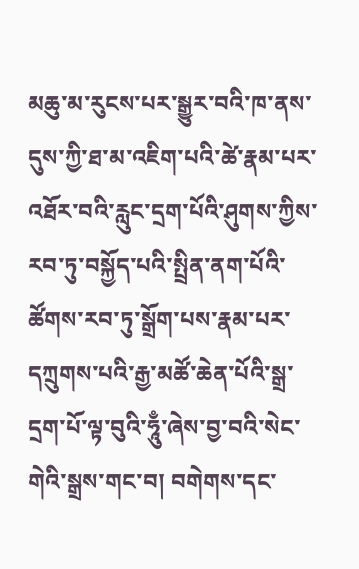མཆུ་མ་རུངས་པར་སྒྱུར་བའི་ཁ་ནས་དུས་ཀྱི་ཐ་མ་འཇིག་པའི་ཚེ་རྣམ་པར་འཐོར་བའི་རླུང་དྲག་པོའི་ཤུགས་ཀྱིས་རབ་ཏུ་བསྐྱོད་པའི་སྤྲིན་ནག་པོའི་ཚོགས་རབ་ཏུ་སྒྲོག་པས་རྣམ་པར་དཀྲུགས་པའི་རྒྱ་མཚོ་ཆེན་པོའི་སྒྲ་དྲག་པོ་ལྟ་བུའི་ཧཱུྃ་ཞེས་བྱ་བའི་སེང་གེའི་སྒྲས་གང་བ། བགེགས་དང་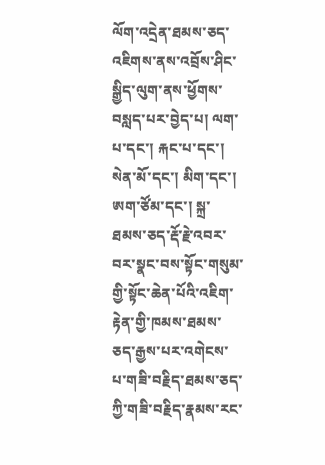ལོག་འདྲེན་ཐམས་ཅད་འཇིགས་ནས་འབྲོས་ཤིང་སྒྱིད་ལུག་ནས་ཕྱོགས་བསླད་པར་བྱེད་པ། ལག་པ་དང་། རྐང་པ་དང་། སེན་མོ་དང་། མིག་དང་། ཨག་ཙོམ་དང་། སྐྲ་ཐམས་ཅད་རྡོ་རྗེ་འབར་བར་སྣང་བས་སྟོང་གསུམ་གྱི་སྟོང་ཆེན་པོའི་འཇིག་རྟེན་གྱི་ཁམས་ཐམས་ཅད་རྒྱས་པར་འགེངས་པ་གཟི་བརྗིད་ཐམས་ཅད་ཀྱི་གཟི་བརྗིད་རྣམས་རང་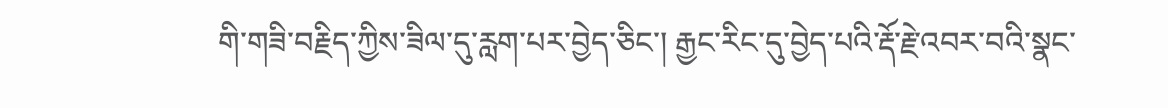གི་གཟི་བརྗིད་ཀྱིས་ཟིལ་དུ་རླག་པར་བྱེད་ཅིང་། རྒྱང་རིང་དུ་བྱེད་པའི་རྡོ་རྗེ་འབར་བའི་སྣང་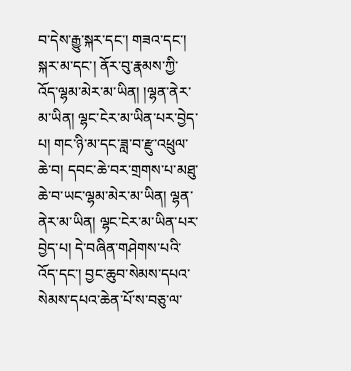བ་དེས་རྒྱུ་སྐར་དང་། གཟའ་དང་། སྐར་མ་དང་། ནོར་བུ་རྣམས་ཀྱི་འོད་ལྷམ་མེར་མ་ཡིན། །ལྷན་ནེར་མ་ཡིན། ལྷང་ངེར་མ་ཡིན་པར་བྱེད་པ། གང་ཉི་མ་དང་ཟླ་བ་རྫུ་འཕྲུལ་ཆེ་བ། དབང་ཆེ་བར་གྲགས་པ་མཐུ་ཆེ་བ་ཡང་ལྷམ་མེར་མ་ཡིན། ལྷན་ནེར་མ་ཡིན། ལྷང་ངེར་མ་ཡིན་པར་བྱེད་པ། དེ་བཞིན་གཤེགས་པའི་འོད་དང་། བྱང་ཆུབ་སེམས་དཔའ་སེམས་དཔའ་ཆེན་པོ་ས་བཅུ་ལ་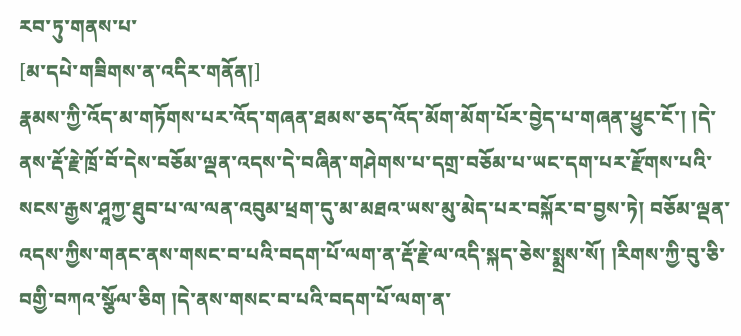རབ་ཏུ་གནས་པ་
[མ་དཔེ་གཟིགས་ན་འདིར་གནོན།]
རྣམས་ཀྱི་འོད་མ་གཏོགས་པར་འོད་གཞན་ཐམས་ཅད་འོད་མོག་མོག་པོར་བྱེད་པ་གཞན་ཕྱུང་ངོ་། །དེ་ནས་རྡོ་རྗེ་ཁྲོ་བོ་དེས་བཅོམ་ལྡན་འདས་དེ་བཞིན་གཤེགས་པ་དགྲ་བཅོམ་པ་ཡང་དག་པར་རྫོགས་པའི་སངས་རྒྱས་ཤཱཀྱ་ཐུབ་པ་ལ་ལན་འབུམ་ཕྲག་དུ་མ་མཐའ་ཡས་མུ་མེད་པར་བསྐོར་བ་བྱས་ཏེ། བཅོམ་ལྡན་འདས་ཀྱིས་གནང་ནས་གསང་བ་པའི་བདག་པོ་ལག་ན་རྡོ་རྗེ་ལ་འདི་སྐད་ཅེས་སྨྲས་སོ། །རིགས་ཀྱི་བུ་ཅི་བགྱི་བཀའ་སྩོལ་ཅིག །དེ་ནས་གསང་བ་པའི་བདག་པོ་ལག་ན་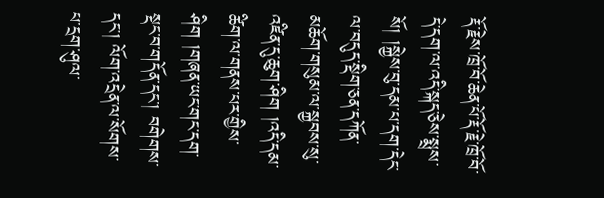རྡོ་རྗེས་ཁྲོ་བོ་ཆེན་པོ་རྡོ་རྗེ་ཁྲོ་བོ་དེ་དག་ལ་འདི་སྐད་ཅེས་སྨྲས་སོ། །སྐྱེས་བུ་དམ་པ་དག་དེང་ལ་བདུད་སྡིག་ཅན་དཀོན་མཆོག་གསུམ་ལ་སྐྱབས་སུ་འཛིན་དུ་ཆུག་ཤིག །འདི་དམ་ཚིག་ལ་གནས་པར་གྱིས་ཤིག །གཞན་ཡང་གང་དག་སྡང་བ་གདོན་དང་། བགེགས་དང་། ལོག་འདྲེན་ལ་སོགས་པ་དྲག་ཤུལ་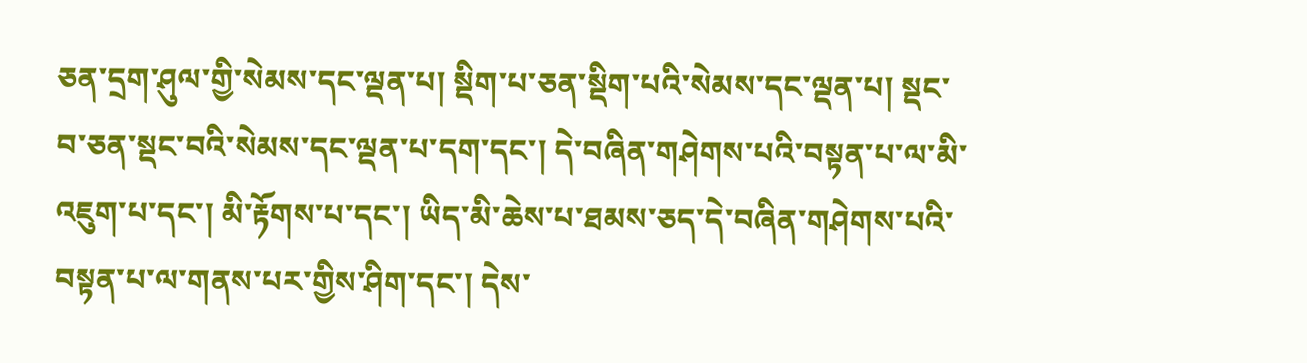ཅན་དྲག་ཤུལ་གྱི་སེམས་དང་ལྡན་པ། སྡིག་པ་ཅན་སྡིག་པའི་སེམས་དང་ལྡན་པ། སྡང་བ་ཅན་སྡང་བའི་སེམས་དང་ལྡན་པ་དག་དང་། དེ་བཞིན་གཤེགས་པའི་བསྟན་པ་ལ་མི་འཇུག་པ་དང་། མི་རྟོགས་པ་དང་། ཡིད་མི་ཆེས་པ་ཐམས་ཅད་དེ་བཞིན་གཤེགས་པའི་བསྟན་པ་ལ་གནས་པར་གྱིས་ཤིག་དང་། དེས་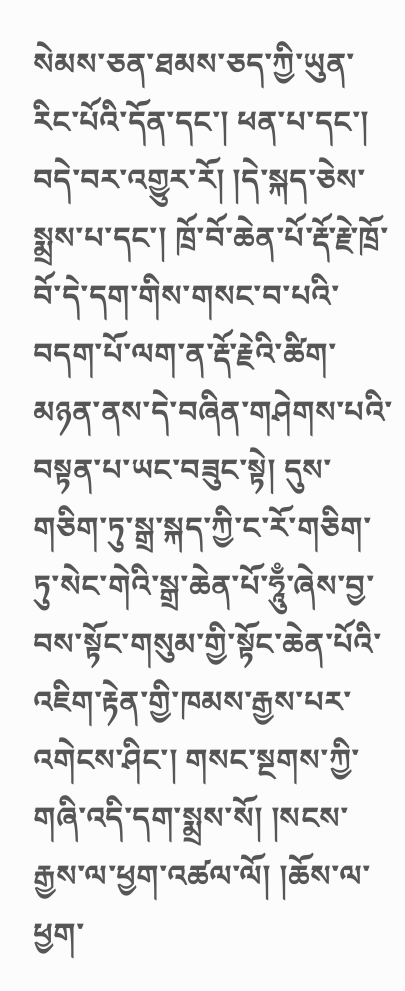སེམས་ཅན་ཐམས་ཅད་ཀྱི་ཡུན་རིང་པོའི་དོན་དང་། ཕན་པ་དང་། བདེ་བར་འགྱུར་རོ། །དེ་སྐད་ཅེས་སྨྲས་པ་དང་། ཁྲོ་བོ་ཆེན་པོ་རྡོ་རྗེ་ཁྲོ་བོ་དེ་དག་གིས་གསང་བ་པའི་བདག་པོ་ལག་ན་རྡོ་རྗེའི་ཚིག་མཉན་ནས་དེ་བཞིན་གཤེགས་པའི་བསྟན་པ་ཡང་བཟུང་སྟེ། དུས་གཅིག་ཏུ་སྒྲ་སྐད་ཀྱི་ང་རོ་གཅིག་ཏུ་སེང་གེའི་སྒྲ་ཆེན་པོ་ཧཱུྃ་ཞེས་བྱ་བས་སྟོང་གསུམ་གྱི་སྟོང་ཆེན་པོའི་འཇིག་རྟེན་གྱི་ཁམས་རྒྱས་པར་འགེངས་ཤིང་། གསང་སྔགས་ཀྱི་གཞི་འདི་དག་སྨྲས་སོ། །སངས་རྒྱས་ལ་ཕྱག་འཚལ་ལོ། །ཆོས་ལ་ཕྱག་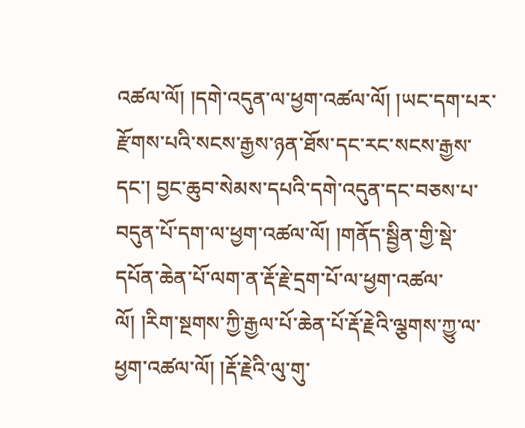འཚལ་ལོ། །དགེ་འདུན་ལ་ཕྱག་འཚལ་ལོ། །ཡང་དག་པར་རྫོགས་པའི་སངས་རྒྱས་ཉན་ཐོས་དང་རང་སངས་རྒྱས་དང་། བྱང་ཆུབ་སེམས་དཔའི་དགེ་འདུན་དང་བཅས་པ་བདུན་པོ་དག་ལ་ཕྱག་འཚལ་ལོ། །གནོད་སྦྱིན་གྱི་སྡེ་དཔོན་ཆེན་པོ་ལག་ན་རྡོ་རྗེ་དྲག་པོ་ལ་ཕྱག་འཚལ་ལོ། །རིག་སྔགས་ཀྱི་རྒྱལ་པོ་ཆེན་པོ་རྡོ་རྗེའི་ལྕགས་ཀྱུ་ལ་ཕྱག་འཚལ་ལོ། །རྡོ་རྗེའི་ལུ་གུ་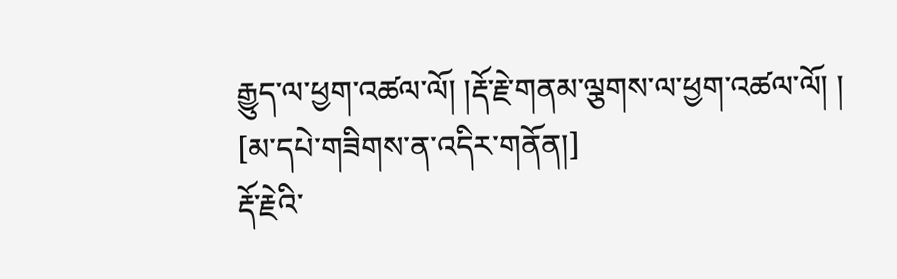རྒྱུད་ལ་ཕྱག་འཚལ་ལོ། །རྡོ་རྗེ་གནམ་ལྕགས་ལ་ཕྱག་འཚལ་ལོ། །
[མ་དཔེ་གཟིགས་ན་འདིར་གནོན།]
རྡོ་རྗེའི་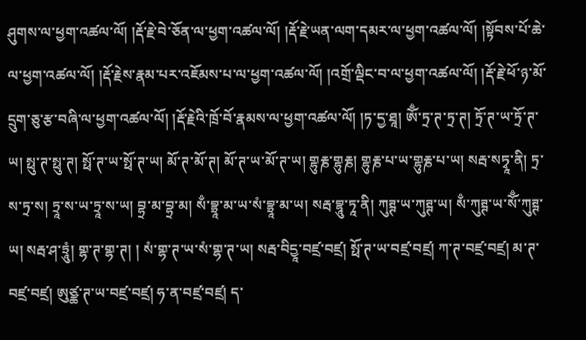ཤུགས་ལ་ཕྱག་འཚལ་ལོ། །རྡོ་རྗེ་བེ་ཅོན་ལ་ཕྱག་འཚལ་ལོ། །རྡོ་རྗེ་ཡན་ལག་དམར་ལ་ཕྱག་འཚལ་ལོ། །སྟོབས་པོ་ཆེ་ལ་ཕྱག་འཚལ་ལོ། །རྡོ་རྗེས་རྣམ་པར་འཇོམས་པ་ལ་ཕྱག་འཚལ་ལོ། །འགྲོ་ལྡིང་བ་ལ་ཕྱག་འཚལ་ལོ། །རྡོ་རྗེ་ཕོ་ཉ་མོ་དྲུག་ཅུ་རྩ་བཞི་ལ་ཕྱག་འཚལ་ལོ། །རྡོ་རྗེའི་ཁྲོ་བོ་རྣམས་ལ་ཕྱག་འཚལ་ལོ། །ཏ་དྱ་ཐཱ། ཨོྃ་ཏྲ་ཊ་ཏྲ་ཊ། ཏྲོ་ཊ་ཡ་ཏྲོ་ཊ་ཡ། སྥུ་ཊ་སྥུ་ཊ། སྥོ་ཊ་ཡ་སྥོ་ཊ་ཡ། མོ་ཊ་མོ་ཊ། མོ་ཊ་ཡ་མོ་ཊ་ཡ། གྷུརྞ་གྷུརྞ། གྷུརྞ་པ་ཡ་གྷུརྞ་པ་ཡ། སརྦ་སཏྭཱ་ནི། ཏྲ་ས་ཏྲ་ས། ཏྲཱ་ས་ཡ་ཏྲཱ་ས་ཡ། བྷྲ་མ་བྷྲ་མ། སྃ་བྷྲཱ་མ་ཡ་སཾ་བྷྲཱ་མ་ཡ། སརྦ་བྷཱུ་ཏཱ་ནི། ཀུཊྚ་ཡ་ཀུཊྚ་ཡ། སྃ་ཀུཊྚ་ཡ་སོྃ་ཀུཊྚ་ཡ། སརྦ་ཤ་ཏྲཱུཾ། གྷ་ཊ་གྷ་ཊ། ། སཾ་གྷ་ཊ་ཡ་སཾ་གྷ་ཊ་ཡ། སརྦ་བིདྱཱ་བཛྲ་བཛྲ། སྥོ་ཊ་ཡ་བཛྲ་བཛྲ། ཀ་ཊ་བཛྲ་བཛྲ། མ་ཊ་བཛྲ་བཛྲ། ཨུཙྪ་ཊ་ཡ་བཛྲ་བཛྲ། ཧ་ན་བཛྲ་བཛྲ། ད་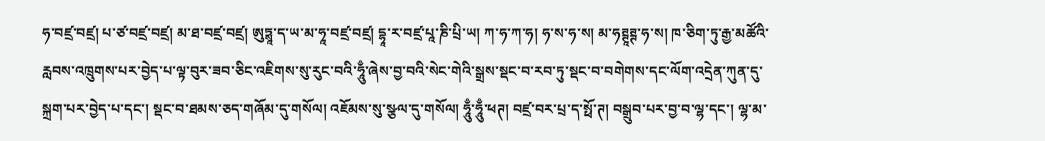ཧ་བཛྲ་བཛྲ། པ་ཙ་བཛྲ་བཛྲ། མ་ཐ་བཛྲ་བཛྲ། ཨུཏྶཱ་ད་ཡ་མ་ཧཱ་བཛྲ་བཛྲ། དྷཱ་ར་བཛྲ་པཱ་ཎི་པྲི་ཡ། ཀ་ཧ་ཀ་ཧ། ཧ་ས་ཧ་ས། མ་ཧཊྚཱཊྚ་ཧ་ས། ཁ་ཅིག་ཏུ་རྒྱ་མཚོའི་རླབས་འཁྲུགས་པར་བྱེད་པ་ལྟ་བུར་ཟབ་ཅིང་འཇིགས་སུ་རུང་བའི་ཧཱུྃ་ཞེས་བྱ་བའི་སེང་གེའི་སྒྲས་སྡང་བ་རབ་ཏུ་སྡང་བ་བགེགས་དང་ལོག་འདྲེན་ཀུན་དུ་སྐྲག་པར་བྱེད་པ་དང་། སྡང་བ་ཐམས་ཅད་གཞོམ་དུ་གསོལ། འཇོམས་སུ་སྩལ་དུ་གསོལ། ཧཱུྃ་ཧཱུྃ་ཕཊ། བཛྲ་བར་པྲ་ད་སྥོ་ཊ། བསྒྲུབ་པར་བྱ་བ་ལྷ་དང་། ལྷ་མ་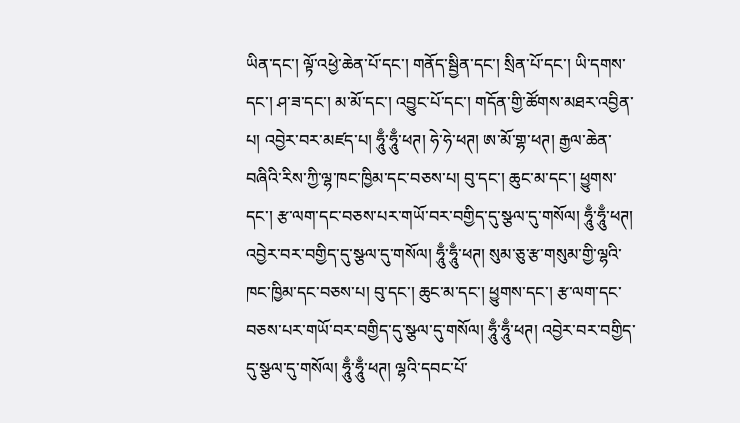ཡིན་དང་། ལྟོ་འཕྱེ་ཆེན་པོ་དང་། གནོད་སྦྱིན་དང་། སྲིན་པོ་དང་། ཡི་དགས་དང་། ཤ་ཟ་དང་། མ་མོ་དང་། འབྱུང་པོ་དང་། གདོན་གྱི་ཚོགས་མཐར་འབྱིན་པ། འབྱེར་བར་མཛད་པ། ཧཱུྃ་ཧཱུྃ་ཕཊ། ཧེ་ཧེ་ཕཊ། ཨ་མོ་གྷ་ཕཊ། རྒྱལ་ཆེན་བཞིའི་རིས་ཀྱི་ལྷ་ཁང་ཁྱིམ་དང་བཅས་པ། བུ་དང་། ཆུང་མ་དང་། ཕྱུགས་དང་། རྩ་ལག་དང་བཅས་པར་གཡོ་བར་བགྱིད་དུ་སྩལ་དུ་གསོལ། ཧཱུྃ་ཧཱུྃ་ཕཊ། འབྱེར་བར་བགྱིད་དུ་སྩལ་དུ་གསོལ། ཧཱུྃ་ཧཱུྃ་ཕཊ། སུམ་ཅུ་རྩ་གསུམ་གྱི་ལྷའི་ཁང་ཁྱིམ་དང་བཅས་པ། བུ་དང་། ཆུང་མ་དང་། ཕྱུགས་དང་། རྩ་ལག་དང་བཅས་པར་གཡོ་བར་བགྱིད་དུ་སྩལ་དུ་གསོལ། ཧཱུྃ་ཧཱུྃ་ཕཊ། འབྱེར་བར་བགྱིད་དུ་སྩལ་དུ་གསོལ། ཧཱུྃ་ཧཱུྃ་ཕཊ། ལྷའི་དབང་པོ་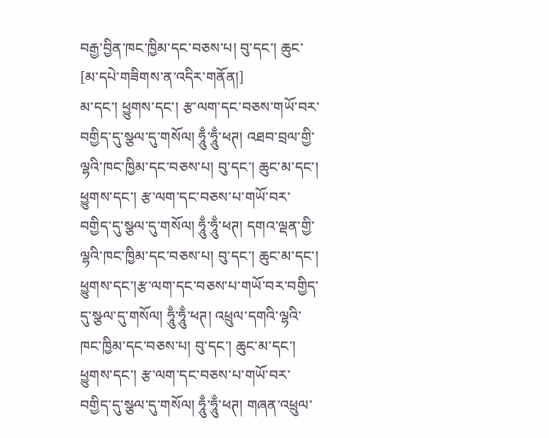བརྒྱ་བྱིན་ཁང་ཁྱིམ་དང་བཅས་པ། བུ་དང་། ཆུང་
[མ་དཔེ་གཟིགས་ན་འདིར་གནོན།]
མ་དང་། ཕྱུགས་དང་། རྩ་ལག་དང་བཅས་གཡོ་བར་བགྱིད་དུ་སྩལ་དུ་གསོལ། ཧཱུྃ་ཧཱུྃ་ཕཊ། འཐབ་བྲལ་གྱི་ལྷའི་ཁང་ཁྱིམ་དང་བཅས་པ། བུ་དང་། ཆུང་མ་དང་། ཕྱུགས་དང་། རྩ་ལག་དང་བཅས་པ་གཡོ་བར་བགྱིད་དུ་སྩལ་དུ་གསོལ། ཧཱུྃ་ཧཱུྃ་ཕཊ། དགའ་ལྡན་གྱི་ལྷའི་ཁང་ཁྱིམ་དང་བཅས་པ། བུ་དང་། ཆུང་མ་དང་། ཕྱུགས་དང་།རྩ་ལག་དང་བཅས་པ་གཡོ་བར་བགྱིད་དུ་སྩལ་དུ་གསོལ། ཧཱུྃ་ཧཱུྃ་ཕཊ། འཕྲུལ་དགའི་ལྷའི་ཁང་ཁྱིམ་དང་བཅས་པ། བུ་དང་། ཆུང་མ་དང་། ཕྱུགས་དང་། རྩ་ལག་དང་བཅས་པ་གཡོ་བར་བགྱིད་དུ་སྩལ་དུ་གསོལ། ཧཱུྃ་ཧཱུྃ་ཕཊ། གཞན་འཕྲུལ་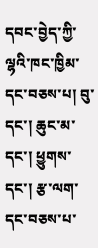དབང་བྱེད་ཀྱི་ལྷའི་ཁང་ཁྱིམ་དང་བཅས་པ། བུ་དང་། ཆུང་མ་དང་། ཕྱུགས་དང་། རྩ་ལག་དང་བཅས་པ་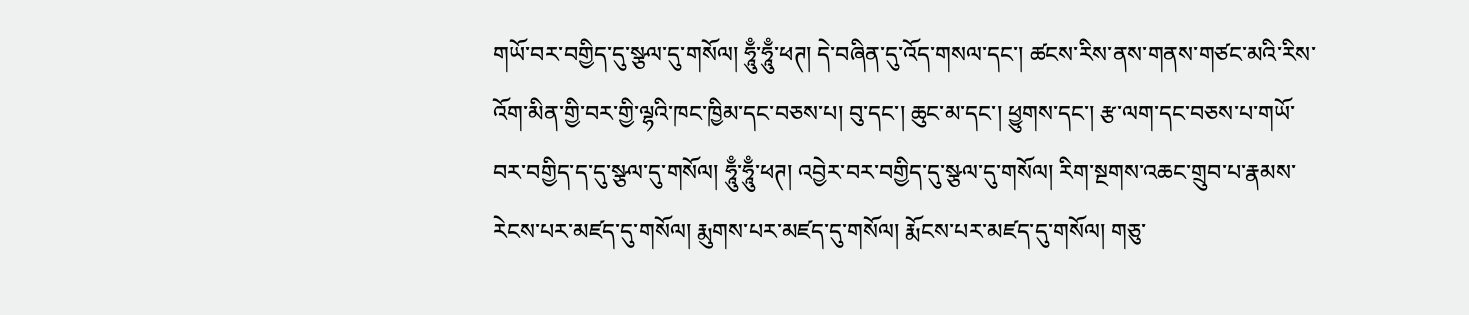གཡོ་བར་བགྱིད་དུ་སྩལ་དུ་གསོལ། ཧཱུྃ་ཧཱུྃ་ཕཊ། དེ་བཞིན་དུ་འོད་གསལ་དང་། ཚངས་རིས་ནས་གནས་གཙང་མའི་རིས་འོག་མིན་གྱི་བར་གྱི་ལྷའི་ཁང་ཁྱིམ་དང་བཅས་པ། བུ་དང་། ཆུང་མ་དང་། ཕྱུགས་དང་། རྩ་ལག་དང་བཅས་པ་གཡོ་བར་བགྱིད་ད་དུ་སྩལ་དུ་གསོལ། ཧཱུྃ་ཧཱུྃ་ཕཊ། འབྱེར་བར་བགྱིད་དུ་སྩལ་དུ་གསོལ། རིག་སྔགས་འཆང་གྲུབ་པ་རྣམས་རེངས་པར་མཛད་དུ་གསོལ། རྨུགས་པར་མཛད་དུ་གསོལ། རྨོངས་པར་མཛད་དུ་གསོལ། གཅུ་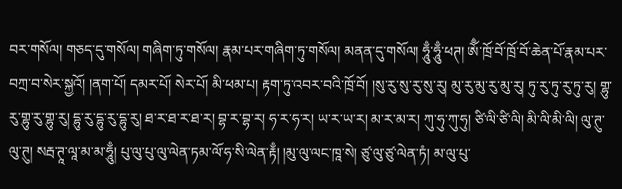བར་གསོལ། གཅད་དུ་གསོལ། གཞིག་ཏུ་གསོལ། རྣམ་པར་གཞིག་ཏུ་གསོལ། མནན་དུ་གསོལ། ཧཱུྃ་ཧཱུྃ་ཕཊ། ཨོྃ་ཁྲོ་བོ་ཁྲོ་བོ་ཆེན་པོ་རྣམ་པར་བཀྲ་བ་སེར་སྐྱའོ། །ནག་པོ། དམར་པོ། སེར་པོ། མི་ཕམ་པ། རྟག་ཏུ་འབར་བའི་ཁྲོ་བོ། །སུ་རུ་སུ་རུ་སུ་རུ། མུ་རུ་མུ་རུ་མུ་རུ། ཏུ་རུ་ཏུ་རུ་ཏུ་རུ། གྷུ་རུ་གྷུ་རུ་གྷུ་རུ། དྷུ་རུ་དྷུ་རུ་དྷུ་རུ། ཐ་ར་ཐ་ར་ཐ་ར། བྷ་ར་བྷ་ར། ཧ་ར་ཧ་ར། ཡ་ར་ཡ་ར། མ་ར་མ་ར། ཀུ་ཧུ་ཀུ་ཧུ། ཙི་ལི་ཙི་ལི། མི་ལི་མི་ལི། ལུ་ཊུ་ལུ་ཊུ། སརྦ་ཊཱ་ལཱ་མ་མ་ཧཱུྃ། པུ་ལུ་པུ་ལུ་ལེན་ཏམ་ལོ་ཧ་སི་ལེན་རྟྃ། །མུ་ལུ་ལང་ཁཱ་སེ། ཙུ་ལུ་ཙུ་ལེན་ཏཾ། མ་ལུ་པུ་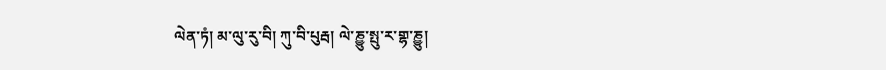ལེན་ཏཾ། མ་ལུ་རུ་བི། ཀུ་བི་པུརྦ། ལེ་ཎྱུ་སྤུ་ར་གྷ་ཎྱུ།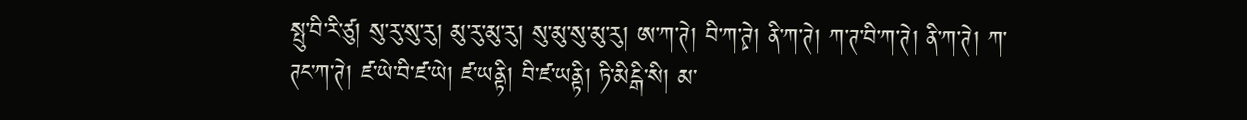སྤུ་བི་རི་ཙུ། སུ་རུ་སུ་རུ། མུ་རུ་མུ་རུ། སུ་མུ་སུ་མུ་རུ། ཨ་ཀ་ཊེ། བི་ཀ་ཊྭེ། ནི་ཀ་ཊེ། ཀ་ཊ་བི་ཀ་ཊེ། ནི་ཀ་ཊེ། ཀ་ཊང་ཀ་ཊེ། ཛ་ཡེ་བི་ཛ་ཡེ། ཛ་ཡནྟི། བི་ཛ་ཡནྟི། ཏི་མིངྒི་སི། མ་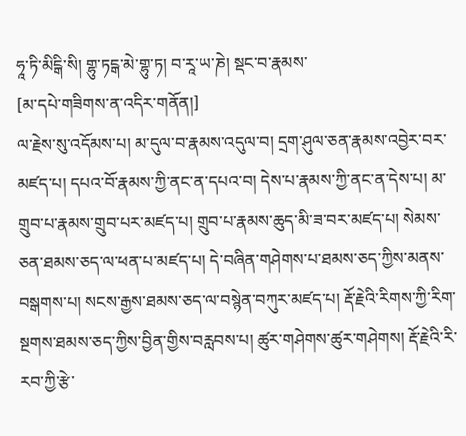ཧཱ་ཏི་མིངྒི་སི། གྷུ་ཏངྒ་མེ་གྷུ་ཏ། བ་རཱ་ཡ་ཎེ། སྡང་བ་རྣམས་
[མ་དཔེ་གཟིགས་ན་འདིར་གནོན།]
ལ་རྗེས་སུ་འདོམས་པ། མ་དུལ་བ་རྣམས་འདུལ་བ། དྲག་ཤུལ་ཅན་རྣམས་འབྱེར་བར་མཛད་པ། དཔའ་བོ་རྣམས་ཀྱི་ནང་ན་དཔའ་བ། དེས་པ་རྣམས་ཀྱི་ནང་ན་དེས་པ། མ་གྲུབ་པ་རྣམས་གྲུབ་པར་མཛད་པ། གྲུབ་པ་རྣམས་ཆུད་མི་ཟ་བར་མཛད་པ། སེམས་ཅན་ཐམས་ཅད་ལ་ཕན་པ་མཛད་པ། དེ་བཞིན་གཤེགས་པ་ཐམས་ཅད་ཀྱིས་མནས་བསྒགས་པ། སངས་རྒྱས་ཐམས་ཅད་ལ་བསྙེན་བཀུར་མཛད་པ། རྡོ་རྗེའི་རིགས་ཀྱི་རིག་སྔགས་ཐམས་ཅད་ཀྱིས་བྱིན་གྱིས་བརླབས་པ། ཚུར་གཤེགས་ཚུར་གཤེགས། རྡོ་རྗེའི་རི་རབ་ཀྱི་རྩེ་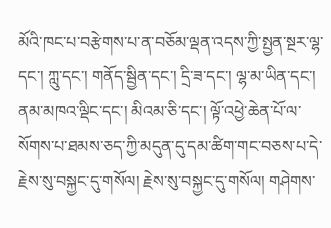མོའི་ཁང་པ་བརྩེགས་པ་ན་བཅོམ་ལྡན་འདས་ཀྱི་སྤྱན་སྔར་ལྷ་དང་། ཀླུ་དང་། གནོད་སྦྱིན་དང་། དྲི་ཟ་དང་། ལྷ་མ་ཡིན་དང་། ནམ་མཁའ་ལྡིང་དང་། མིའམ་ཅི་དང་། ལྟོ་འཕྱེ་ཆེན་པོ་ལ་སོགས་པ་ཐམས་ཅད་ཀྱི་མདུན་དུ་དམ་ཚིག་གང་བཅས་པ་དེ་རྗེས་སུ་བསྐྱང་དུ་གསོལ། རྗེས་སུ་བསྐྱང་དུ་གསོལ། གཤེགས་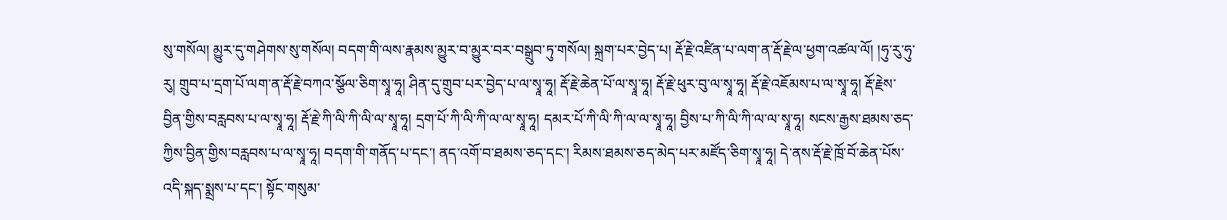སུ་གསོལ། མྱུར་དུ་གཤེགས་སུ་གསོལ། བདག་གི་ལས་རྣམས་མྱུར་བ་མྱུར་བར་བསྒྲུབ་ཏུ་གསོལ། སྐྲག་པར་བྱེད་པ། རྡོ་རྗེ་འཛིན་པ་ལག་ན་རྡོ་རྗེ་ལ་ཕྱག་འཚལ་ལོ། །ཧུ་རུ་ཧུ་རུ། གྲུབ་པ་དྲག་པོ་ལག་ན་རྡོ་རྗེ་བཀའ་སྩོལ་ཅིག་སྭཱ་ཧཱ། ཤིན་དུ་གྲུབ་པར་བྱེད་པ་ལ་སྭཱ་ཧཱ། རྡོ་རྗེ་ཆེན་པོ་ལ་སྭཱ་ཧཱ། རྡོ་རྗེ་ཕུར་བུ་ལ་སྭཱ་ཧཱ། རྡོ་རྗེ་འཇོམས་པ་ལ་སྭཱ་ཧཱ། རྡོ་རྗེས་བྱིན་གྱིས་བརླབས་པ་ལ་སྭཱ་ཧཱ། རྡོ་རྗེ་ཀི་ལི་ཀི་ལི་ལ་སྭཱ་ཧཱ། དྲག་པོ་ཀི་ལི་ཀི་ལ་ལ་སྭཱ་ཧཱ། དམར་པོ་ཀི་ལི་ཀི་ལ་ལ་སྭཱ་ཧཱ། བྱིས་པ་ཀི་ལི་ཀི་ལ་ལ་སྭཱ་ཧཱ། སངས་རྒྱས་ཐམས་ཅད་ཀྱིས་བྱིན་གྱིས་བརླབས་པ་ལ་སྭཱ་ཧཱ། བདག་གི་གནོད་པ་དང་། ནད་འགོ་བ་ཐམས་ཅད་དང་། རིམས་ཐམས་ཅད་མེད་པར་མཛོད་ཅིག་སྭཱ་ཧཱ། དེ་ནས་རྡོ་རྗེ་ཁྲོ་བོ་ཆེན་པོས་འདི་སྐད་སྨྲས་པ་དང་། སྟོང་གསུམ་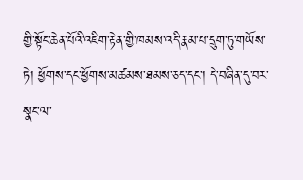གྱི་སྟོང་ཆེན་པོའི་འཇིག་རྟེན་གྱི་ཁམས་འདི་རྣམ་པ་དྲུག་ཏུ་གཡོས་ཏེ། ཕྱོགས་དང་ཕྱོགས་མཚམས་ཐམས་ཅད་དང་། དེ་བཞིན་དུ་བར་སྣང་ལ་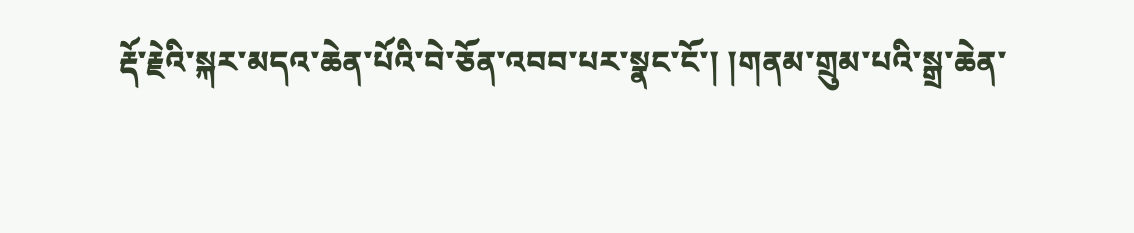རྡོ་རྗེའི་སྐར་མདའ་ཆེན་པོའི་བེ་ཅོན་འབབ་པར་སྣང་ངོ་། །གནམ་གྲུམ་པའི་སྒྲ་ཆེན་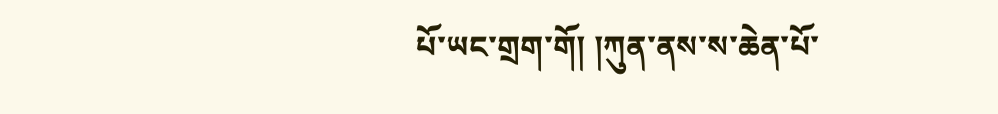པོ་ཡང་གྲག་གོ། །ཀུན་ནས་ས་ཆེན་པོ་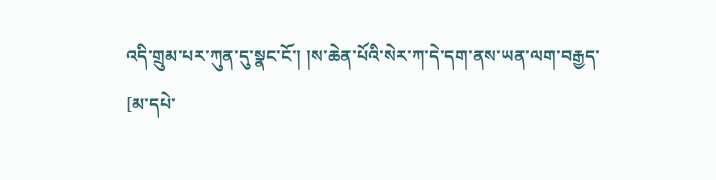འདི་གྲུམ་པར་ཀུན་དུ་སྣང་ངོ་། །ས་ཆེན་པོའི་སེར་ཀ་དེ་དག་ནས་ཡན་ལག་བརྒྱད་
[མ་དཔེ་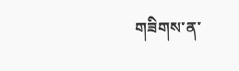གཟིགས་ན་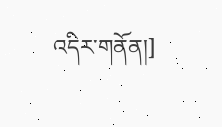འདིར་གནོན།]